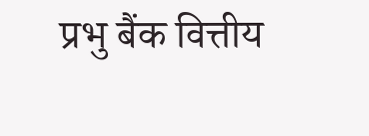प्रभु बैंक वित्तीय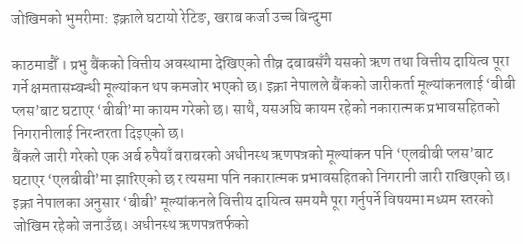जोखिमको भुमरीमा: इक्राले घटायो रेटिङ, खराब कर्जा उच्च बिन्दुमा

काठमाडौँ । प्रभु बैंकको वित्तीय अवस्थामा देखिएको तीव्र दबाबसँगै यसको ऋण तथा वित्तीय दायित्व पूरा गर्ने क्षमतासम्बन्धी मूल्यांकन थप कमजोर भएको छ। इक्रा नेपालले बैंकको जारीकर्ता मूल्यांकनलाई ‘बीबी प्लस’बाट घटाएर ‘बीबी’मा कायम गरेको छ। साथै, यसअघि कायम रहेको नकारात्मक प्रभावसहितको निगरानीलाई निरन्तरता दिइएको छ।
बैंकले जारी गरेको एक अर्ब रुपैयाँ बराबरको अधीनस्थ ऋणपत्रको मूल्यांकन पनि ‘एलबीबी प्लस’बाट घटाएर ‘एलबीबी’मा झारिएको छ र त्यसमा पनि नकारात्मक प्रभावसहितको निगरानी जारी राखिएको छ।
इक्रा नेपालका अनुसार ‘बीबी’ मूल्यांकनले वित्तीय दायित्व समयमै पूरा गर्नुपर्ने विषयमा मध्यम स्तरको जोखिम रहेको जनाउँछ। अधीनस्थ ऋणपत्रतर्फको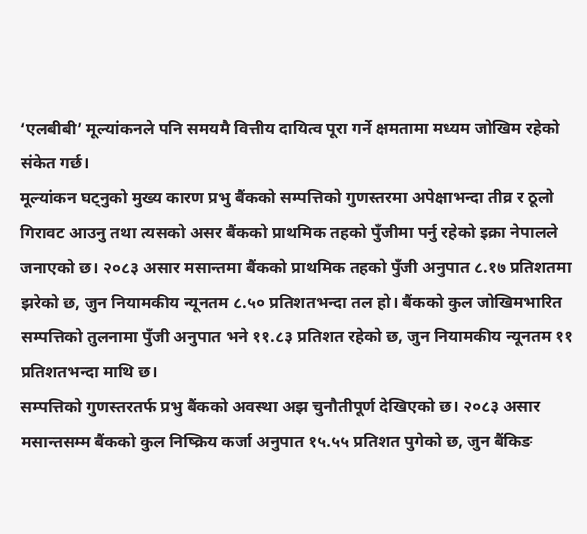‘एलबीबी’ मूल्यांकनले पनि समयमै वित्तीय दायित्व पूरा गर्ने क्षमतामा मध्यम जोखिम रहेको संकेत गर्छ।
मूल्यांकन घट्नुको मुख्य कारण प्रभु बैंकको सम्पत्तिको गुणस्तरमा अपेक्षाभन्दा तीव्र र ठूलो गिरावट आउनु तथा त्यसको असर बैंकको प्राथमिक तहको पुँजीमा पर्नु रहेको इक्रा नेपालले जनाएको छ। २०८३ असार मसान्तमा बैंकको प्राथमिक तहको पुँजी अनुपात ८.१७ प्रतिशतमा झरेको छ, जुन नियामकीय न्यूनतम ८.५० प्रतिशतभन्दा तल हो। बैंकको कुल जोखिमभारित सम्पत्तिको तुलनामा पुँजी अनुपात भने ११.८३ प्रतिशत रहेको छ, जुन नियामकीय न्यूनतम ११ प्रतिशतभन्दा माथि छ।
सम्पत्तिको गुणस्तरतर्फ प्रभु बैंकको अवस्था अझ चुनौतीपूर्ण देखिएको छ। २०८३ असार मसान्तसम्म बैंकको कुल निष्क्रिय कर्जा अनुपात १५.५५ प्रतिशत पुगेको छ, जुन बैंकिङ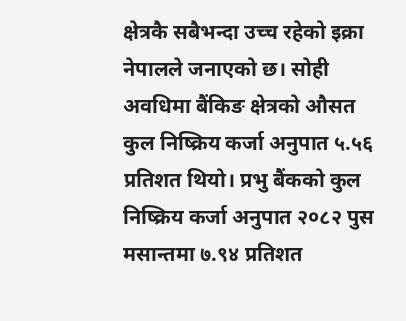क्षेत्रकै सबैभन्दा उच्च रहेको इक्रा नेपालले जनाएको छ। सोही अवधिमा बैंकिङ क्षेत्रको औसत कुल निष्क्रिय कर्जा अनुपात ५.५६ प्रतिशत थियो। प्रभु बैंकको कुल निष्क्रिय कर्जा अनुपात २०८२ पुस मसान्तमा ७.९४ प्रतिशत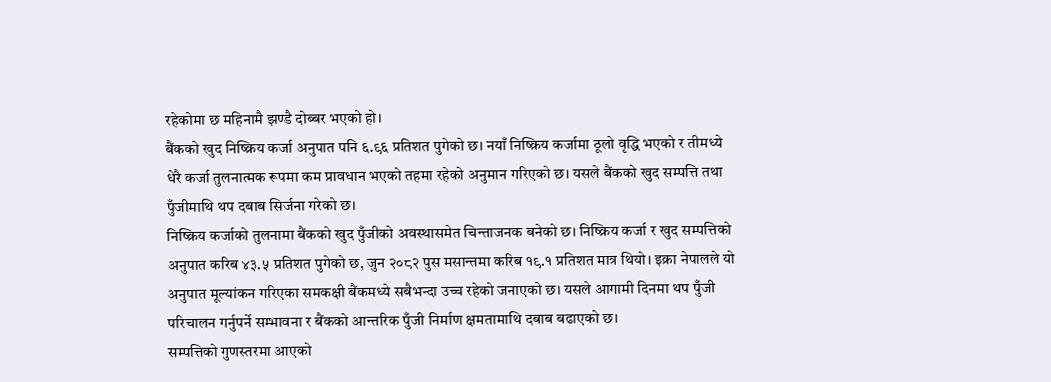रहेकोमा छ महिनामै झण्डै दोब्बर भएको हो।
बैंकको खुद निष्क्रिय कर्जा अनुपात पनि ६.९६ प्रतिशत पुगेको छ। नयाँ निष्क्रिय कर्जामा ठूलो वृद्धि भएको र तीमध्ये धेरै कर्जा तुलनात्मक रूपमा कम प्रावधान भएको तहमा रहेको अनुमान गरिएको छ। यसले बैंकको खुद सम्पत्ति तथा पुँजीमाथि थप दबाब सिर्जना गरेको छ।
निष्क्रिय कर्जाको तुलनामा बैंकको खुद पुँजीको अवस्थासमेत चिन्ताजनक बनेको छ। निष्क्रिय कर्जा र खुद सम्पत्तिको अनुपात करिब ४३.५ प्रतिशत पुगेको छ, जुन २०८२ पुस मसान्तमा करिब १९.१ प्रतिशत मात्र थियो। इक्रा नेपालले यो अनुपात मूल्यांकन गरिएका समकक्षी बैंकमध्ये सबैभन्दा उच्च रहेको जनाएको छ। यसले आगामी दिनमा थप पुँजी परिचालन गर्नुपर्ने सम्भावना र बैंकको आन्तरिक पुँजी निर्माण क्षमतामाथि दबाब बढाएको छ।
सम्पत्तिको गुणस्तरमा आएको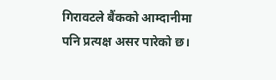गिरावटले बैंकको आम्दानीमा पनि प्रत्यक्ष असर पारेको छ।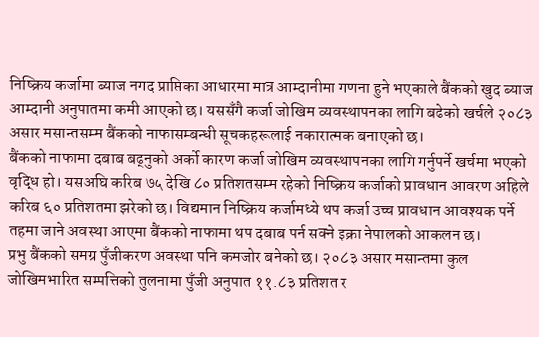निष्क्रिय कर्जामा ब्याज नगद प्राप्तिका आधारमा मात्र आम्दानीमा गणना हुने भएकाले बैंकको खुद ब्याज आम्दानी अनुपातमा कमी आएको छ। यससँगै कर्जा जोखिम व्यवस्थापनका लागि बढेको खर्चले २०८३ असार मसान्तसम्म बैंकको नाफासम्बन्धी सूचकहरूलाई नकारात्मक बनाएको छ।
बैंकको नाफामा दबाब बढ्नुको अर्को कारण कर्जा जोखिम व्यवस्थापनका लागि गर्नुपर्ने खर्चमा भएको वृद्धि हो। यसअघि करिब ७५ देखि ८० प्रतिशतसम्म रहेको निष्क्रिय कर्जाको प्रावधान आवरण अहिले करिब ६० प्रतिशतमा झरेको छ। विद्यमान निष्क्रिय कर्जामध्ये थप कर्जा उच्च प्रावधान आवश्यक पर्ने तहमा जाने अवस्था आएमा बैंकको नाफामा थप दबाब पर्न सक्ने इक्रा नेपालको आकलन छ।
प्रभु बैंकको समग्र पुँजीकरण अवस्था पनि कमजोर बनेको छ। २०८३ असार मसान्तमा कुल जोखिमभारित सम्पत्तिको तुलनामा पुँजी अनुपात ११.८३ प्रतिशत र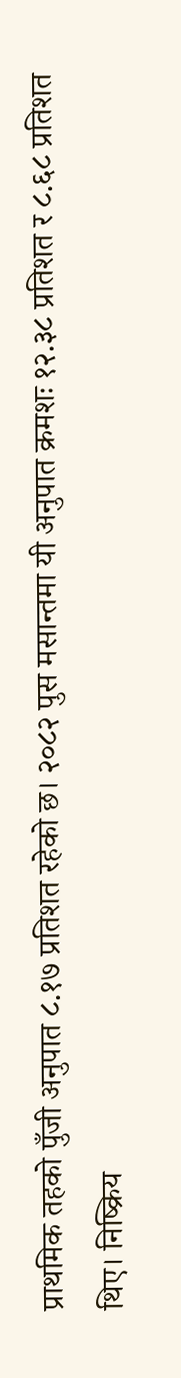प्राथमिक तहको पुँजी अनुपात ८.१७ प्रतिशत रहेको छ। २०८२ पुस मसान्तमा यी अनुपात क्रमशः १२.३८ प्रतिशत र ८.६८ प्रतिशत थिए। निष्क्रिय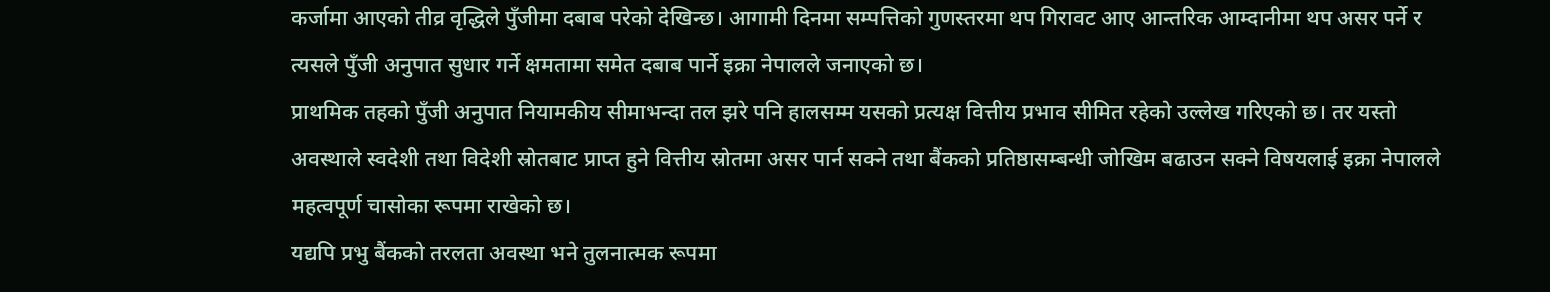कर्जामा आएको तीव्र वृद्धिले पुँजीमा दबाब परेको देखिन्छ। आगामी दिनमा सम्पत्तिको गुणस्तरमा थप गिरावट आए आन्तरिक आम्दानीमा थप असर पर्ने र त्यसले पुँजी अनुपात सुधार गर्ने क्षमतामा समेत दबाब पार्ने इक्रा नेपालले जनाएको छ।
प्राथमिक तहको पुँजी अनुपात नियामकीय सीमाभन्दा तल झरे पनि हालसम्म यसको प्रत्यक्ष वित्तीय प्रभाव सीमित रहेको उल्लेख गरिएको छ। तर यस्तो अवस्थाले स्वदेशी तथा विदेशी स्रोतबाट प्राप्त हुने वित्तीय स्रोतमा असर पार्न सक्ने तथा बैंकको प्रतिष्ठासम्बन्धी जोखिम बढाउन सक्ने विषयलाई इक्रा नेपालले महत्वपूर्ण चासोका रूपमा राखेको छ।
यद्यपि प्रभु बैंकको तरलता अवस्था भने तुलनात्मक रूपमा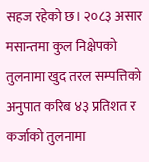सहज रहेको छ। २०८३ असार मसान्तमा कुल निक्षेपको तुलनामा खुद तरल सम्पत्तिको अनुपात करिब ४३ प्रतिशत र कर्जाको तुलनामा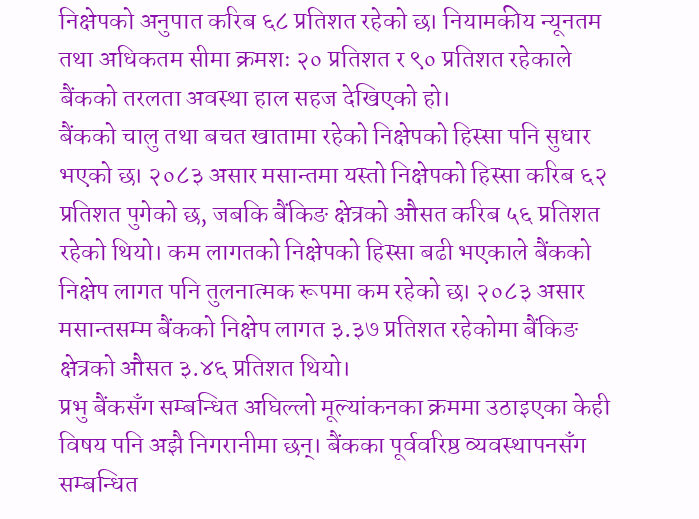निक्षेपको अनुपात करिब ६८ प्रतिशत रहेको छ। नियामकीय न्यूनतम तथा अधिकतम सीमा क्रमशः २० प्रतिशत र ९० प्रतिशत रहेकाले बैंकको तरलता अवस्था हाल सहज देखिएको हो।
बैंकको चालु तथा बचत खातामा रहेको निक्षेपको हिस्सा पनि सुधार भएको छ। २०८३ असार मसान्तमा यस्तो निक्षेपको हिस्सा करिब ६२ प्रतिशत पुगेको छ, जबकि बैंकिङ क्षेत्रको औसत करिब ५६ प्रतिशत रहेको थियो। कम लागतको निक्षेपको हिस्सा बढी भएकाले बैंकको निक्षेप लागत पनि तुलनात्मक रूपमा कम रहेको छ। २०८३ असार मसान्तसम्म बैंकको निक्षेप लागत ३.३७ प्रतिशत रहेकोमा बैंकिङ क्षेत्रको औसत ३.४६ प्रतिशत थियो।
प्रभु बैंकसँग सम्बन्धित अघिल्लो मूल्यांकनका क्रममा उठाइएका केही विषय पनि अझै निगरानीमा छन्। बैंकका पूर्ववरिष्ठ व्यवस्थापनसँग सम्बन्धित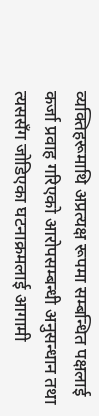व्यक्तिहरूमाथि अप्रत्यक्ष रूपमा सम्बन्धित पक्षलाई कर्जा प्रवाह गरिएको आरोपसम्बन्धी अनुसन्धान तथा त्यससँग जोडिएका घटनाक्रमलाई आगामी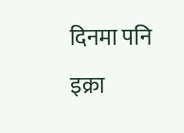दिनमा पनि इक्रा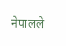नेपालले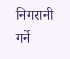निगरानी गर्ने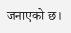जनाएको छ।